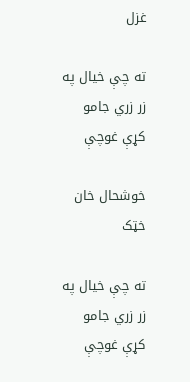غزل

ته چې خيال په زر زري جامو کړې غوچې

خوشحال خان خټک

ته چې خيال په زر زري جامو کړې غوچې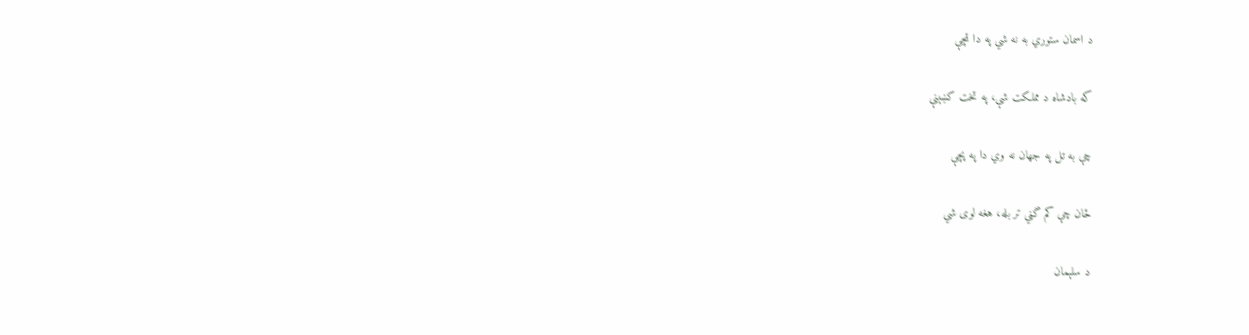د اسمان ستوري به نه شي په دا ټچې

که بادشاه د مملکت شې، په تخت کښېنې

چې به تل په جهان نه وي دا په پچې

ځان چې کم گڼي تر بله، هغه لوی شي

د سلېمان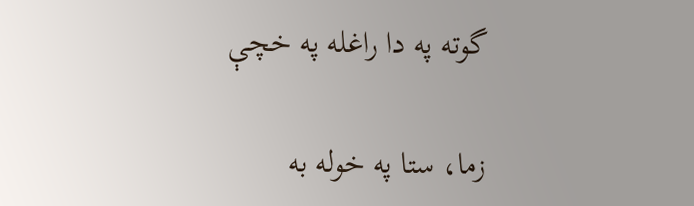گوته په دا راغله په خچې

زما، ستا په خوله به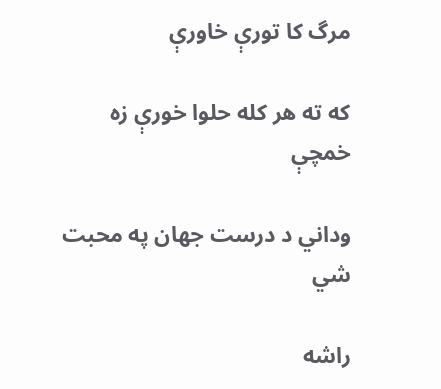مرگ کا تورې خاورې

که ته هر کله حلوا خورې زه خمچې

وداني د درست جهان په محبت شي

راشه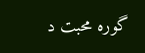گوره محبت د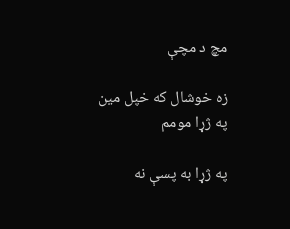مچ د مچې

زه خوشال که خپل مين په ژړا مومم

په ژړا به پسې نه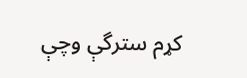کړم سترگې وچې